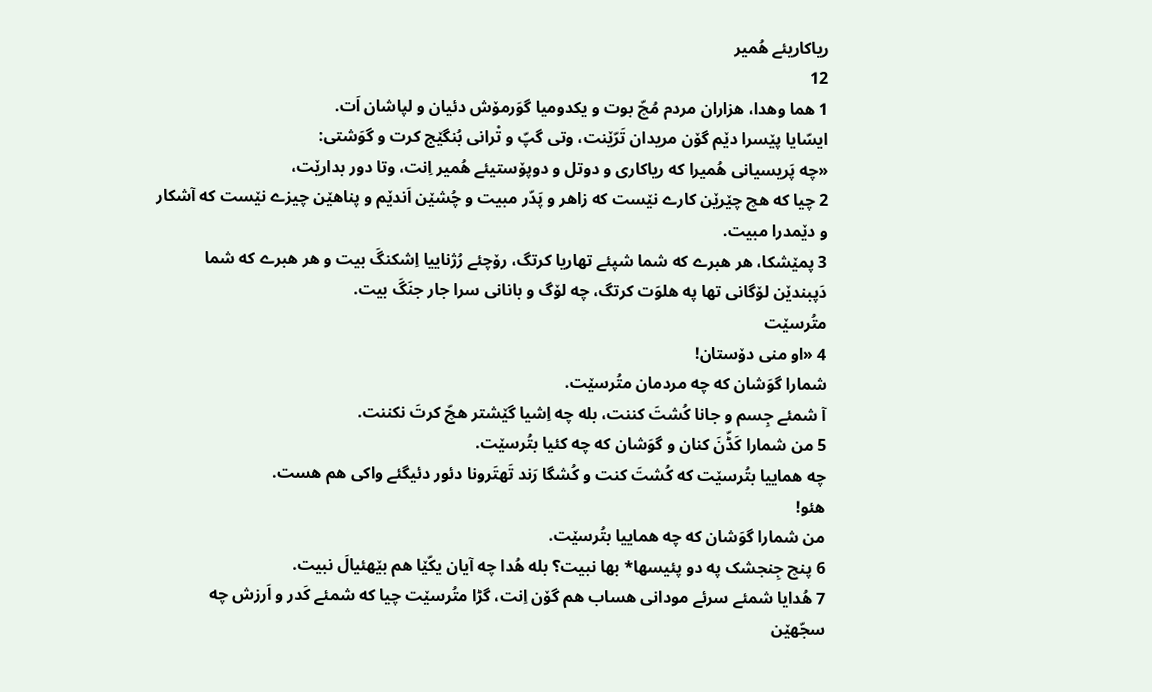ریاکاریئے هُمیر
12
1 هما وهدا، هزاران مردم مُچّ بوت و یکدومیا گوَرمۆش دئیان و لپاشان اَت.
ایسّایا پێسرا دێم گۆن مریدان تَرّێنت، وتی گپّ و تْرانی بُنگێج کرت و گوَشتی:
«چه پَریسیانی هُمیرا که ریاکاری و دوتل و دوپۆستیئے هُمیر اِنت، وتا دور بدارێت،
2 چیا که هچ چێرێن کارے نێست که زاهر و پَدّر مبیت و چُشێن اَندێم و پناهێن چیزے نێست که آشکار و دێمدرا مبیت.
3 پمێشکا، هر هبرے که شما شپئے تهاریا کرتگ، رۆچئے رُژناییا اِشکنگَ بیت و هر هبرے که شما دَپبندێن لۆگانی تها په هلوَت کرتگ، چه لۆگ و بانانی سرا جار جنَگَ بیت.
متُرسێت
4 «او منی دۆستان!
شمارا گوَشان که چه مردمان متُرسێت.
آ شمئے جِسم و جانا کُشتَ کننت، بله چه اِشیا گێشتر هچّ کرتَ نکننت.
5 من شمارا کَڈّنَ کنان و گوَشان که چه کئیا بتُرسێت.
چه هماییا بتُرسێت که کُشتَ کنت و کُشگا رَند تَهتَرونا دئور دئیگئے واکی هم هست.
هئو!
من شمارا گوَشان که چه هماییا بتُرسێت.
6 پنچ جِنجشک په دو پئیسها* بها نبیت؟ بله هُدا چه آیان یکّێا هم بێهئیالَ نبیت.
7 هُدایا شمئے سرئے مودانی هساب هم گۆن اِنت، گڑا متُرسێت چیا که شمئے کَدر و اَرزش چه سجّهێن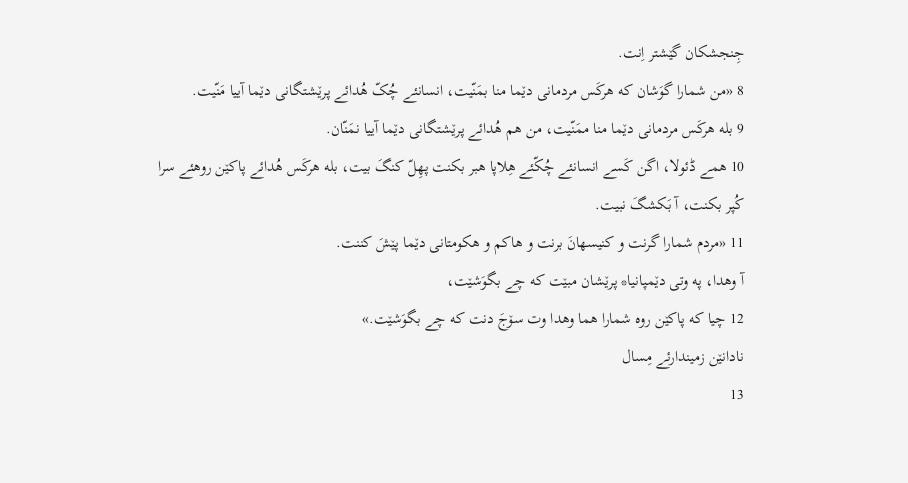جِنجشکان گێشتر اِنت.
8 «من شمارا گوَشان که هرکَس مردمانی دێما منا بمَنّیت، انسانئے چُکّ هُدائے پرێشتگانی دێما آییا مَنّیت.
9 بله هرکَس مردمانی دێما منا ممَنّیت، من هم هُدائے پرێشتگانی دێما آییا نمَنّان.
10 همے ڈئولا، اگن کَسے انسانئے چُکّئے هِلاپا هبر بکنت پهِلّ کنگَ بیت، بله هرکَس هُدائے پاکێن روهئے سرا کُپر بکنت، آ بَکشگَ نبیت.
11 «مردم شمارا گرنت و کنیسهانَ برنت و هاکم و هکومتانی دێما پێشَ کننت.
آ وهدا، په وتی دێمپانیا* پرێشان مبێت که چے بگوَشێت،
12 چیا که پاکێن روه شمارا هما وهدا وت سۆجَ دنت که چے بگوَشێت.»
نادانێن زمیندارئے مِسال
13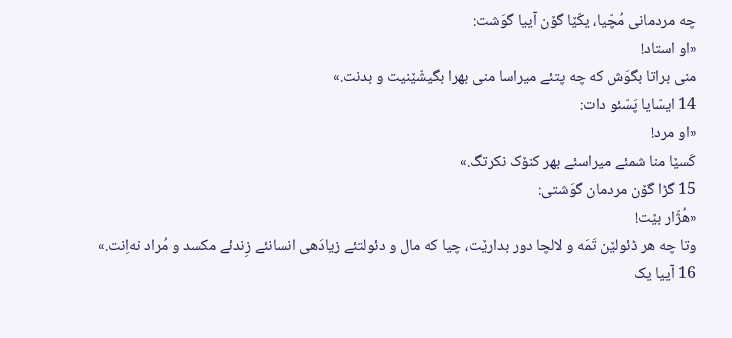چه مردمانی مُچّیا، یکّێا گۆن آییا گوَشت:
«او استاد!
منی براتا بگوَش که چه پتئے میراسا منی بهرا بگیشّێنیت و بدنت.»
14 ایسّایا پَسّئو دات:
«او مرد!
کَسێا منا شمئے میراسئے بهر کنۆک نکرتگ.»
15 گڑا گۆن مردمان گوَشتی:
«هُژّار بێت!
وتا چه هر ڈئولێن تَمَه و لالچا دور بدارێت، چیا که مال و دئولتئے زیادَهی انسانئے زِندئے مکسد و مُراد نه‌اِنت.»
16 آییا یک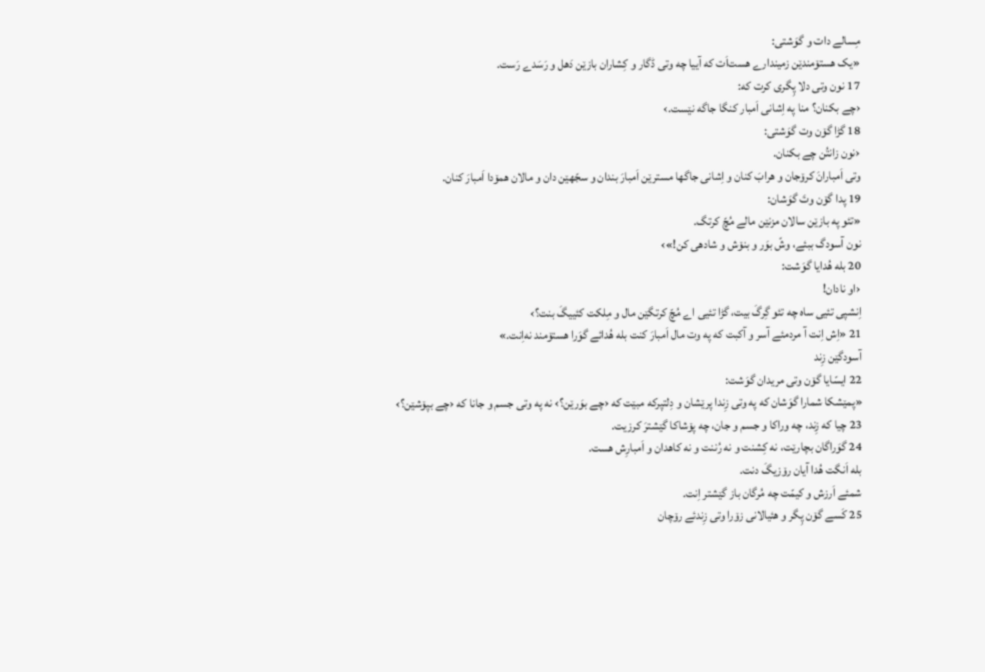مِسالے دات و گوَشتی:
«یک هستۆمندێن زمیندارے هست‌اَت که آییا چه وتی ڈگار و کِشاران بازێن دَهل و رَسَدے رَست.
17 نون وتی دلا پِگری کرت که:
‹چے بکنان؟ منا په اِشانی اَمبار کنگا جاگه نێست.›
18 گڑا گۆن وت گوَشتی:
‹نون زانتُن چے بکنان.
وتی اَمبارانَ کرۆجان و هرابَ کنان و اِشانی جاگها مسترێن اَمبارَ بندان و سجّهێن دان و مالان همۆدا اَمبارَ کنان.
19 پدا گۆن وتَ گوَشان:
«تئو په بازێن سالان مزنێن مالے مُچّ کرتگ.
نون آسودگ ببئے، وشّ بوَر و بنۆش و شادهی کن!»›
20 بله هُدایا گوَشت:
‹او نادان!
اِنشپی تئیی ساه چه تئو گِرگَ بیت، گڑا تئیی اے مُچّ کرتگێن مال و مِلکت کئییگَ بنت؟›
21 «اِش اِنت آ مردمئے آسر و آکبت که په وت مال اَمبارَ کنت بله هُدائے گوَرا هستۆمند نه‌اِنت.»
آسودگێن زِند
22 ایسّایا گۆن وتی مریدان گوَشت:
«پمێشکا شمارا گوَشان که په وتی زِندا پرێشان و دِلتپرکه مبێت که ‹چے بوَرێن؟› نه په وتی جسم و جانا که ‹چے بپۆشێن؟›
23 چیا که زِند، چه وراکا و جسم و جان، چه پۆشاکا گێشترَ کرزیت.
24 گوَراگان بچارێت، نه کِشنت و نه رُننت و نه کاهدان و اَمبارِش هست.
بله اَنگت هُدا آیان رۆزیگَ دنت.
شمئے اَرزش و کیمّت چه مُرگان باز گێشتر اِنت.
25 کَسے گۆن پِگر و هئیالانی زۆرا وتی زِندئے رۆچان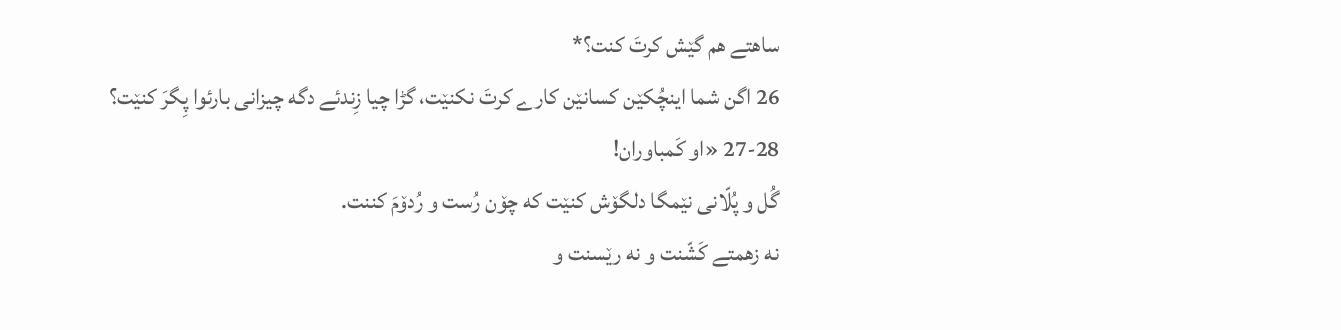ساهتے هم گێش کرتَ کنت؟*
26 اگن شما اینچُکێن کسانێن کارے کرتَ نکنێت، گڑا چیا زِندئے دگه چیزانی بارئوا پِگرَ کنێت؟
27-28 «او کَمباوران!
گُل و پُلّانی نێمگا دلگۆش کنێت که چۆن رُست و رُدۆمَ کننت.
نه زهمتے کَشّنت و نه رێسنت و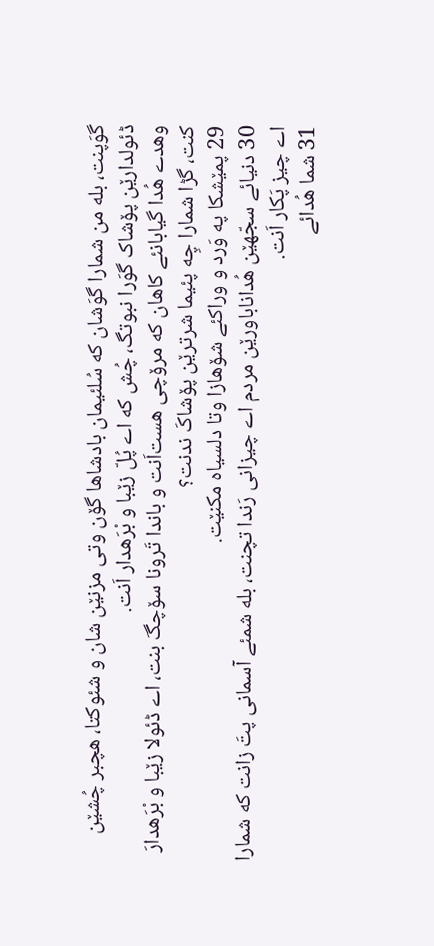گوَپنت، بله من شمارا گوَشان که سُلئیمان بادشاها گۆن وتی مزنێن شان و شئوکتا، هچبر چُشێن ڈئولدارێن پۆشاک گوَرا نبوتگ، چُش که اے پُلّ زێبا و بْرَهدار اَنت.
وهدے هُدا گیابانئے کاهان که مرۆچی هست‌اَنت و باندا تَرونا سۆچگَ بنت، اے ڈئولا زێبا و بْرَهدارَ کنت، گڑا شمارا چِه پئیما شرترێن پۆشاکَ ندنت؟
29 پمێشکا په وَرد و وراکئے شۆهازا وتا دلسیاه مکنێت.
30 دنیائے سجّهێن هُداناباورێن مردم اے چیزانی رَندا تچنت، بله شمئے آسمانی پتَ زانت که شمارا اے چیز پَکار اَنت.
31 شما هُدائے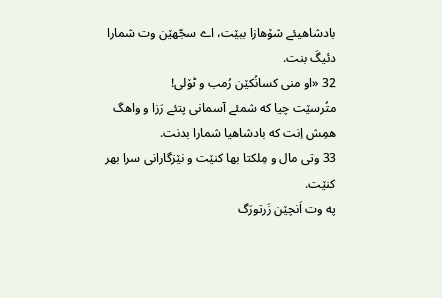بادشاهیئے شۆهازا ببێت، اے سجّهێن وت شمارا دئیگَ بنت.
32 «او منی کسانُکێن رُمب و ٹۆلی!
متُرسێت چیا که شمئے آسمانی پتئے رَزا و واهگ همِش اِنت که بادشاهیا شمارا بدنت.
33 وتی مال و مِلکتا بها کنێت و نێزگارانی سرا بهر کنێت.
په وت اَنچێن زَرتورَگ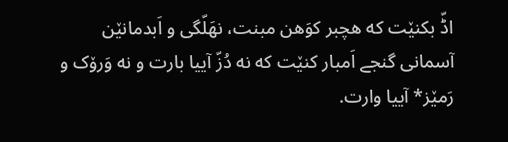اڈّ بکنێت که هچبر کوَهن مبنت، نهَلّگی و اَبدمانێن آسمانی گنجے اَمبار کنێت که نه دُزّ آییا بارت و نه وَرۆک و رَمێز* آییا وارت.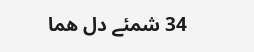34 شمئے دل هما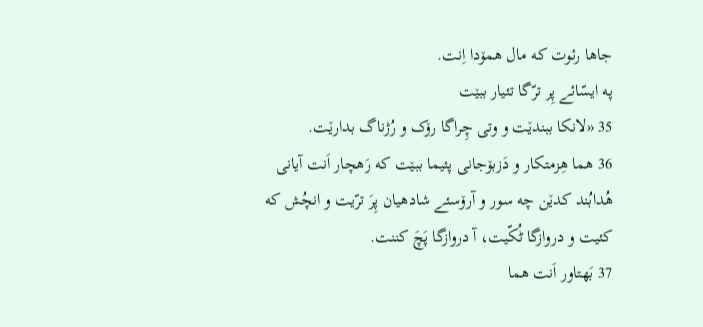جاها رئوت که مال همۆدا اِنت.
په ایسّائے پِر ترّگا تئیار ببێت
35 «لانکا ببندێت و وتی چِراگا رۆک و رُژناگ بدارێت.
36 هما هِزمتکار و دَزبۆجانی پئیما ببێت که رَهچار اَنت آیانی هُدابُند کدێن چه سور و آرۆسئے شادهیان پِرَ ترّیت و انچُش که کئیت و دروازگا ٹُکّیت، آ دروازگا پَچَ کننت.
37 بَهتاور اَنت هما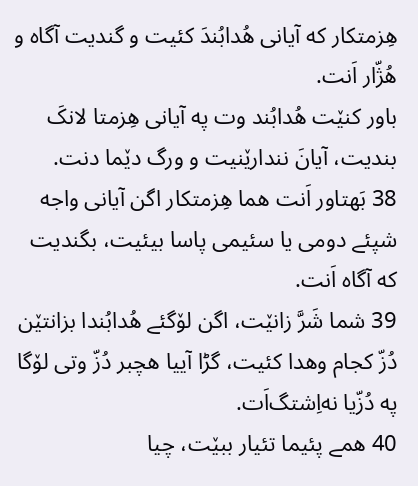هِزمتکار که آیانی هُدابُندَ کئیت و گندیت آگاه و هُژّار اَنت.
باور کنێت هُدابُند وت په آیانی هِزمتا لانکَ بندیت، آیانَ نندارێنیت و ورگ دێما دنت.
38 بَهتاور اَنت هما هِزمتکار اگن آیانی واجه شپئے دومی یا سئیمی پاسا بیئیت، بگندیت که آگاه اَنت.
39 شما شَرَّ زانێت، اگن لۆگئے هُدابُندا بزانتێن دُزّ کجام وهدا کئیت، گڑا آییا هچبر دُزّ وتی لۆگا په دُزّیا نه‌اِشتگ‌اَت.
40 همے پئیما تئیار ببێت، چیا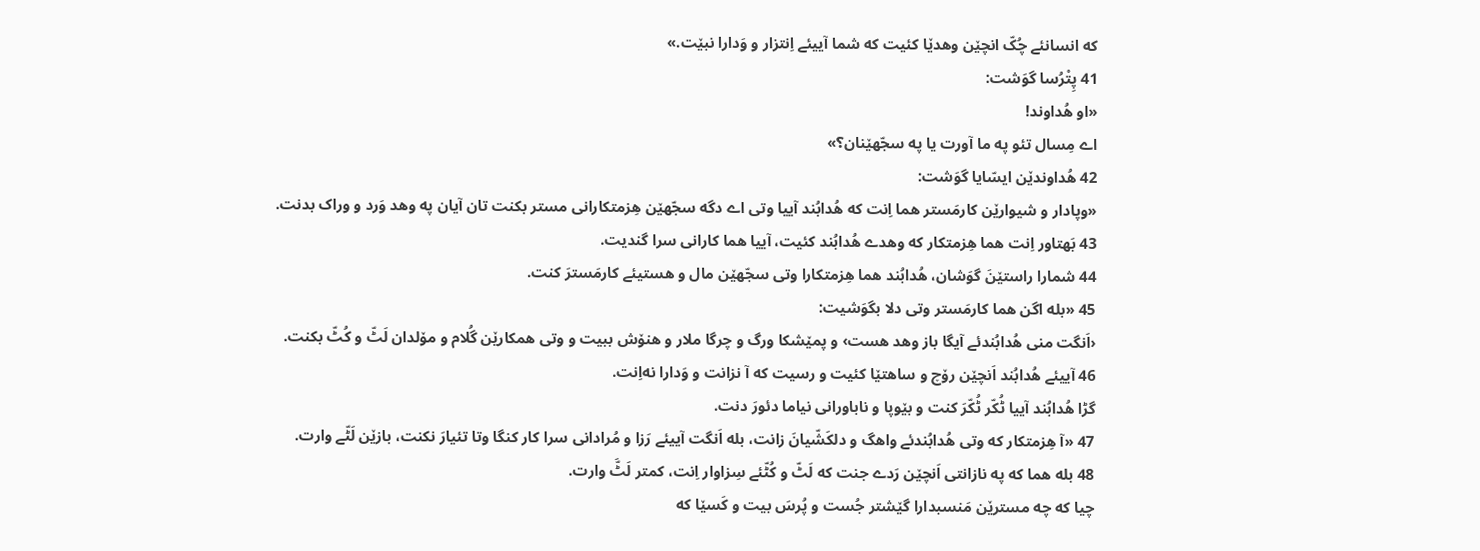که انسانئے چُکّ انچێن وهدێا کئیت که شما آییئے اِنتزار و وَدارا نبێت.»
41 پِتْرُسا گوَشت:
«او هُداوند!
اے مِسال تئو په ما آورت یا په سجّهێنان؟»
42 هُداوندێن ایسّایا گوَشت:
«وپادار و شیوارێن کارمَستر هما اِنت که هُدابُند آییا وتی اے دگه سجّهێن هِزمتکارانی مستر بکنت تان آیان په وهد وَرد و وراک بدنت.
43 بَهتاور اِنت هما هِزمتکار که وهدے هُدابُند کئیت، آییا هما کارانی سرا گندیت.
44 شمارا راستێنَ گوَشان، هُدابُند هما هِزمتکارا وتی سجّهێن مال و هستیئے کارمَسترَ کنت.
45 «بله اگن هما کارمَستر وتی دلا بگوَشیت:
‹اَنگت منی هُدابُندئے آیگا باز وهد هست› و پمێشکا ورگ و چرگا ملار و هنۆش ببیت و وتی همکارێن گُلام و مۆلدان لَٹّ و کُٹّ بکنت.
46 آییئے هُدابُند اَنچێن رۆچ و ساهتێا کئیت و رسیت که آ نزانت و وَدارا نه‌اِنت.
گڑا هُدابُند آییا ٹُکّر ٹُکّرَ کنت و بێوپا و ناباورانی نیاما دئورَ دنت.
47 «آ هِزمتکار که وتی هُدابُندئے واهگ و دلکَشّیانَ زانت، بله اَنگت آییئے رَزا و مُرادانی سرا کار کنگا وتا تئیارَ نکنت، بازێن لَٹّے وارت.
48 بله هما که په نازانتی اَنچێن رَدے جنت که لَٹّ و کُٹّئے سِزاوار اِنت، کمتر لَٹَّ وارت.
چیا که چه مسترێن مَنسبدارا گێشتر جُست و پُرسَ بیت و کَسێا که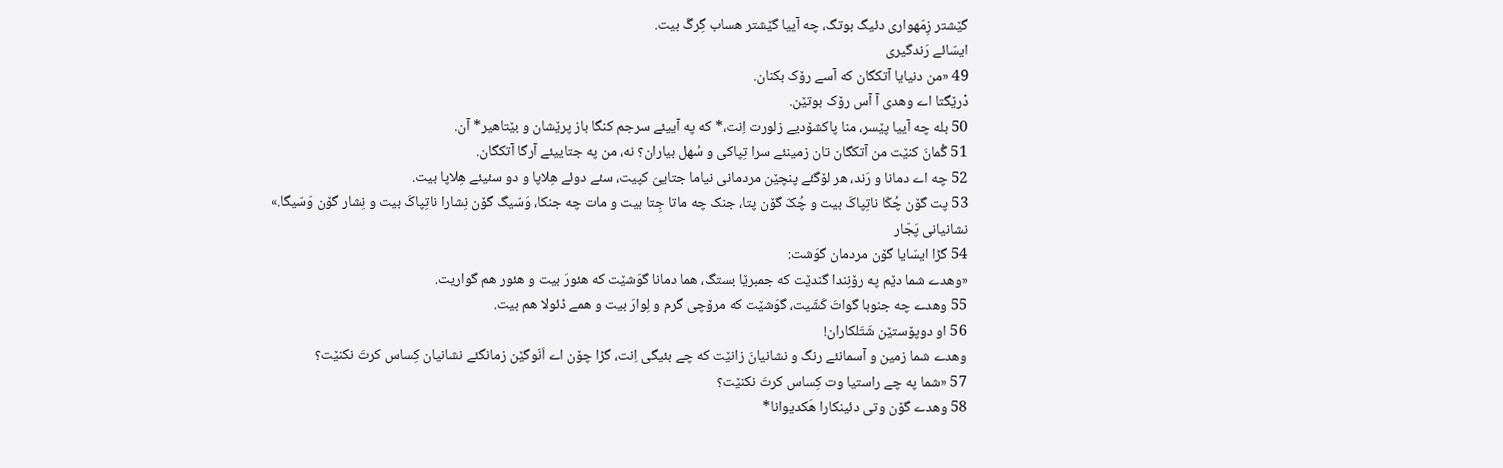گێشتر زِمّهواری دئیگ بوتگ، چه آییا گێشتر هساب گِرگَ بیت.
ایسّائے رَندگیری
49 «من دنیایا آتکگان که آسے رۆک بکنان.
دْرێگتا اے وهدی آ آس رۆک بوتێن.
50 بله چه آییا پێسر، منا پاکشۆدیے زلورت اِنت،* که په آییئے سرجم کنگا باز پرێشان و بێتاهیر* آن.
51 گُمانَ کنێت من آتکگان تان زمینئے سرا تِپاکی و سُهل بیاران؟ نه، من په جتاییئے آرگا آتکگان.
52 چه اے دمانا و رَند، هر لۆگئے پنچێن مردمانی نیاما جتاییَ کپیت، سئے دوئے هِلاپا و دو سئیئے هِلاپا بیت.
53 پت گۆن چُکّا ناتِپاکَ بیت و چُکّ گۆن پتا، جنک چه ماتا جِتا بیت و مات چه جنکا، وَسّیگ گۆن نِشارا ناتِپاکَ بیت و نِشار گۆن وَسّیگا.»
نشانیانی پَجّار
54 گڑا ایسّایا گۆن مردمان گوَشت:
«وهدے شما دێم په رۆنِندا گندێت که جمبرێا بستگ، هما دمانا گوَشێت که هئورَ بیت و هئور هم گواریت.
55 وهدے چه جنوبا گواتَ کَشّیت، گوَشێت که مرۆچی گرم و لِوارَ بیت و همے ڈئولا هم بیت.
56 او دوپۆستێن شَتَلکاران!
وهدے شما زمین و آسمانئے رنگ و نشانیانَ زانێت که چے بئیگی اِنت، گڑا چۆن اے اَنّوگێن زمانگئے نشانیان کِساس کرتَ نکنێت؟
57 «شما په چے راستیا وت کِساس کرتَ نکنێت؟
58 وهدے گۆن وتی دئینکارا هَکدیوانا*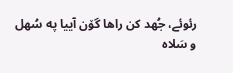رئوئے، جُهد کن راها گۆن آییا په سُهل و سَلاه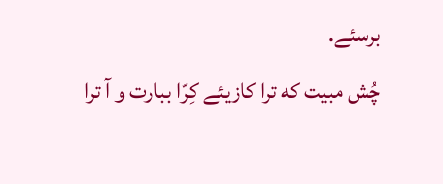برسئے.
چُش مبیت که ترا کازیئے کِرّا ببارت و آ ترا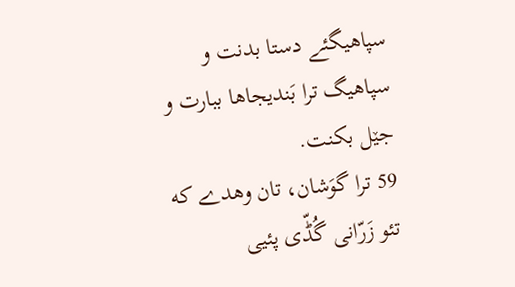سپاهیگئے دستا بدنت و سپاهیگ ترا بَندیجاها ببارت و جێل بکنت.
59 ترا گوَشان، تان وهدے که تئو زَرّانی گُڈّی پئیی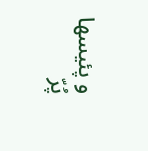و پئیسها پُرّ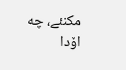مکنئے، چه اۆدا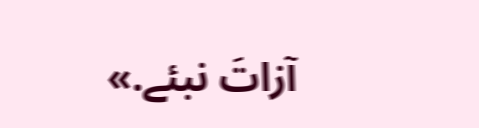آزاتَ نبئے.»